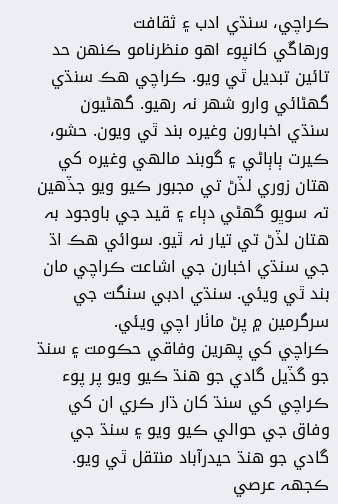ڪراچي، سنڌي ادب ۽ ثقافت
ورهاڱي کانپوء اهو منظرنامو ڪنھن حد تائين تبديل ٿي ويو. ڪراچي هڪ سنڌي گهڻائي وارو شھر نہ رهيو. گهڻيون سنڌي اخبارون وغيرہ بند ٿي ويون. حشو، ڪيرت ٻاٻاڻي ۽ گوبند مالھي وغيرہ کي هتان زوري لڏڻ تي مجبور ڪيو ويو جڏهين تہ سوڀو گهڻي دٻاء ۽ قيد جي باوجود بہ هتان لڏڻ تي تيار نہ ٿيو. سوائي هڪ اڌ جي سنڌي اخبارن جي اشاعت ڪراچي مان بند ٿي ويئي. سنڌي ادبي سنگت جي سرگرمين ۾ پڻ ماٺار اچي ويئي.
ڪراچي کي پھرين وفاقي حڪومت ۽ سنڌ جو گڏيل گادي جو هنڌ ڪيو ويو پر پوء ڪراچي کي سنڌ کان ڌار ڪري ان کي وفاق جي حوالي ڪيو ويو ۽ سنڌ جي گادي جو هنڌ حيدرآباد منتقل ٿي ويو. ڪجهہ عرصي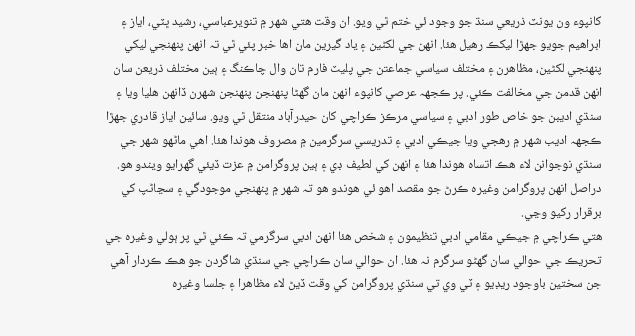کانپوء ون يونٽ ذريعي سنڌ جو وجود ئي ختم ٿي ويو. ان وقت هتي شھر ۾ تنويرعباسي، رشيد ڀٽي، اياز ۽ ابراهيم جويو جھڙا ليکڪ رهيل هئا. انھن جي لکڻين ۽ ياد گيرين مان اها خبر پئي ٿي تہ انھن پنھنجي ليکي پنھنجي لکڻين، مظاهرن ۽ مختلف سياسي جماعتن جي پليٽ فارم تان وال چاڪنگ ۽ ٻين مختلف ذريعن سان انھن قدمن جي مخالفت ڪئي. پر ڪجهہ عرصي کانپوء انھن مان گهڻا پنھنجن پنھنجن شھرن ڏانھن هليا ويا ۽ سنڌي اديبن جو خاص طور ادبي ۽ سياسي مرڪز ڪراچي کان حيدرآباد منتقل ٿي ويو. سائين اياز قادري جھڙا ڪجهہ اديب شھر ۾ رهجي ويا جيڪي ادبي ۽ تدريسي سرگرمين ۾ مصروف هوندا هئا. اهي ماڻھو شھر جي سنڌي نوجوانن لاء هڪ اتساه هوندا هئا ۽ انھن کي لطيف ڊي ۽ ٻين پروگرامن ۾ عزت ڏيئي گهرايو ويندو هو. دراصل انھن پروگرامن وغيرہ ڪرڻ جو مقصد اهو ئي هوندو هو تہ شھر ۾ پنھنجي موجودگي ۽ سڃاڻپ کي برقرار رکيو وڃي.
هتي ڪراچي ۾ جيڪي مقامي ادبي تنظيمون ۽ شخص هئا انھن ادبي سرگرمي تہ ڪئي ٿي پر ٻولي وغيرہ جي تحريڪ جي حوالي سان گهڻو سرگرم نہ هئا. ان حوالي سان ڪراچي جي سنڌي شاگردن جو هڪ ڪردار آهي جن سختين باوجود ريڊيو ۽ ٽي وي تي سنڌي پروگرامن کي وقت ڏيڻ لاء مظاهرا ۽ جلسا وغيرہ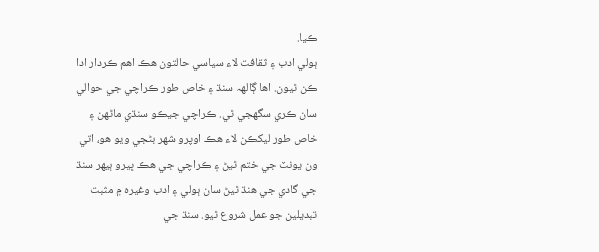ڪيا.
ٻولي ادب ۽ ثقافت لاء سياسي حالتون هڪ اهم ڪردار ادا ڪن ٿيون. اها ڳالھہ سنڌ ۽ خاص طور ڪراچي جي حوالي سان ڪري سگهجي ٿي. ڪراچي جيڪو سنڌي ماڻھن ۽ خاص طور ليکڪن لاء هڪ اوپرو شھر بڻجي ويو هو، اتي ون يونٽ جي ختم ٿيڻ ۽ ڪراچي جي هڪ ڀيرو ٻيھر سنڌ جي گادي جي هنڌ ٿيڻ سان ٻولي ۽ ادب وغيرہ ۾ مثبت تبديلين جو عمل شروع ٿيو. سنڌ جي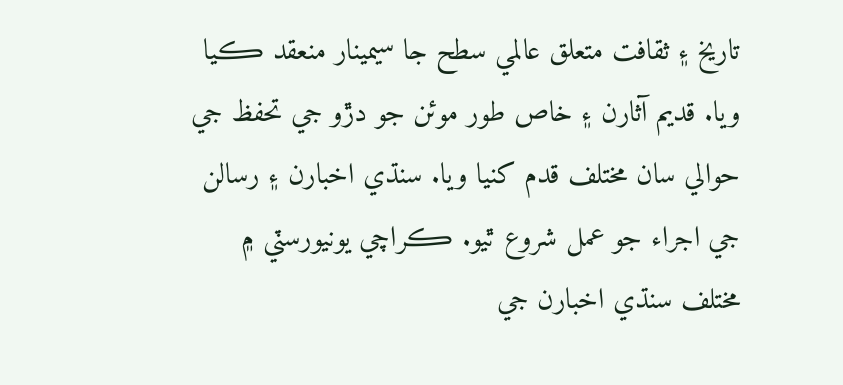تاريخ ۽ ثقافت متعلق عالمي سطح جا سيمينار منعقد ڪيا ويا. قديم آثارن ۽ خاص طور موئن جو دڙو جي تحفظ جي حوالي سان مختلف قدم کنيا ويا. سنڌي اخبارن ۽ رسالن جي اجراء جو عمل شروع ٿيو. ڪراچي يونيورسٽي ۾ مختلف سنڌي اخبارن جي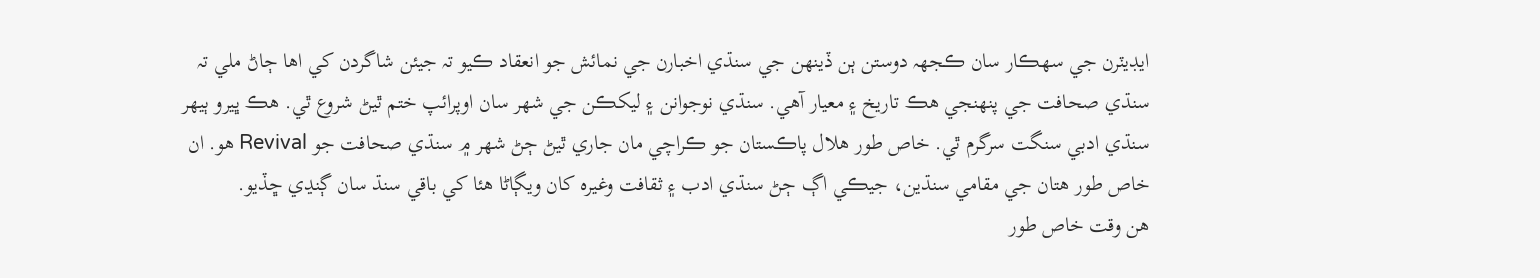ايڊيٽرن جي سھڪار سان ڪجهہ دوستن ٻن ڏينھن جي سنڌي اخبارن جي نمائش جو انعقاد ڪيو تہ جيئن شاگردن کي اها ڄاڻ ملي تہ سنڌي صحافت جي پنھنجي هڪ تاريخ ۽ معيار آهي. سنڌي نوجوانن ۽ ليکڪن جي شھر سان اوپرائپ ختم ٿيڻ شروع ٿي. هڪ ڀيرو ٻيھر سنڌي ادبي سنگت سرگرم ٿي. خاص طور هلال پاڪستان جو ڪراچي مان جاري ٿيڻ ڄڻ شھر ۾ سنڌي صحافت جو Revival هو. ان خاص طور هتان جي مقامي سنڌين، جيڪي اڳ ڄڻ سنڌي ادب ۽ ثقافت وغيرہ کان ويڳاڻا هئا کي باقي سنڌ سان ڳنڍي ڇڏيو.
هن وقت خاص طور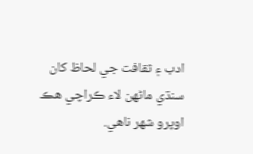ادب ۽ ثقافت جي لحاظ کان سنڌي ماڻھن لاء ڪراچي هڪ اوپرو شھر ناهي.